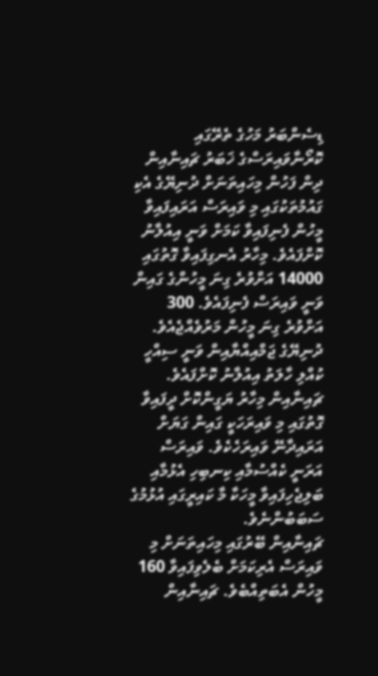ޑިސެންބަރު މަހުގެ ތެރޭގައި ކޮރޯނާވައިރަސްގެ ޚަބަރު ޗައިނާއިން ދިން ފަހުން މިހައިތަނަށް ދުނިޔޭގެ އެކި ގައުމުތަކުގައި މި ވައިރަސް އަރައިފައިވާ މީހުން ފެނިފައިވާ ކަމަށް ވަނީ އިއުލާނު ކޮށްފައެވެ. މިހާރު އެނގިފައިވާ ގޮތުގައި 14000 އަށްވުރެ ގިނަ މީހުންގެ ގައިން ވަނީ ވައިރަސް ފެނިފައެވެ. 300 އަށްވުރެ ގިނަ މީހުން މަރުވެއްޖެއެވެ. ދުނިޔޭގެ ޖަމްއިއްޔާއިން ވަނީ ސިއްހީ ކުއްލި ހާލަތު އިއުލާނު ކޮށްފައެވެ.
ޗައިނާއިން މިހާރު ޔަގީންކޮށް ދީފައިވާ ގޮތުގައި މި ވައިރަހަކީ ގައިން ގަޔަށް އަރައިދާނޭ ވައިރަހެކެވެ. ވައިރަސް އަރަނީ ކެއްސުމާއި ކިނބިހި އެޅުމާއި ބަލިޖެހިފައިވާ މީހަކާ މާ ކައިރީގައި އުޅުމުގެ ސަބަބުންނެވެ.
ޗައިނާއިން ބޭރުގައި މިހައިތަނަށް މި ވައިރަސް އެރިކަމަށް ބެލެވިފައިވާ 160 މީހުން އެބަތިއްބެވެ. ޗައިނާއިން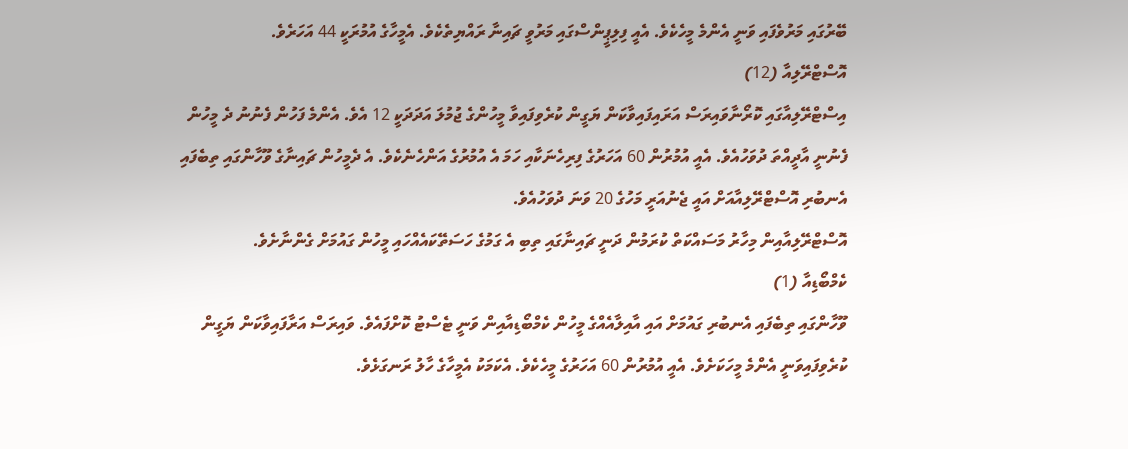ބޭރުގައި މަރުވެފައި ވަނީ އެންމެ މީހެކެވެ. އެއީ ފިލިޕީންސްގައި މަރުވީ ޗައިނާ ރައްޔިތެކެވެ. އެމީހާގެ އުމުރަކީ 44 އަހަރެވެ.
އޮސްޓްރޭލިއާ (12)
އިސްޓްރޭލިއާގައި ކޮރޯނާވައިރަސް އަރައިފައިވާކަން ޔަގީން ކުރެވިފައިވާ މީހުންގެ ޖުމުލަ އަދަދަކީ 12 އެވެ. އެންމެ ފަހުން ފެނުނު ދެ މީހުން ފެނުނީ އާދީއްތަ ދުވަހުއެވެ. އެއީ އުމުރުން 60 އަހަރުގެ ފިރިހެނަކާއި ހަމަ އެ އުމުރުގެ އަންހެނެކެވެ. އެ ދެމީހުން ޗައިނާގެ ވޫހާންގައި ތިބެފައި އެނބުރި އޮސްޓްރޭލިއާއަށް އައީ ޖެނުއަރީ މަހުގެ 20 ވަނަ ދުވަހުއެވެ.
އޮސްޓްރޭލިއާއިން މިހާރު މަސައްކަތް ކުރަމުން ދަނީ ޗައިނާގައި ތިބި އެ ގަމުގެ ހަސަތޭކައެއްހައި މީހުން ގައުމަށް ގެންނާށެވެ.
ކެމްބޯޑިއާ (1)
ވޫހާންގައި ތިބެފައި އެނބުރި ގައުމަށް އައި އާއިލާއެއްގެ މީހުން ކެމްބޯޑިއާއިން ވަނީ ޓެސްޓު ކޮށްފައެވެ. ވައިރަސް އަރާފައިވާކަން ޔަގީން ކުރެވިފައިވަނީ އެންމެ މީހަކަށެވެ. އެއީ އުމުރުން 60 އަހަރުގެ މީހެކެވެ. އެކަމަކު އެމީހާގެ ހާލު ރަނގަޅެވެ.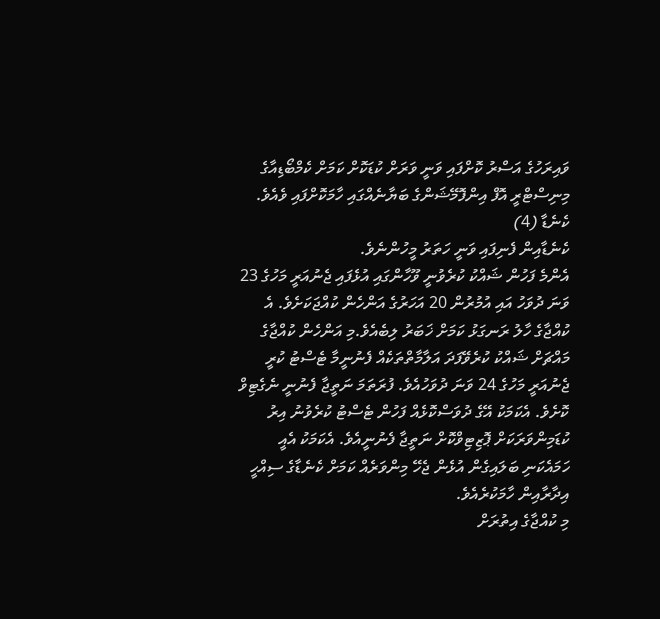ވައިރަހުގެ އަސްރު ކޮށްފައި ވަނީ ވަރަށް ކުޑަކޮށް ކަމަށް ކެމްބޯޑިއާގެ މިނިސްޓްރީ އޮފް އިންފޮމޭޝަންގެ ބަޔާނެއްގައި ހާމަކޮށްފައި ވެއެވެ.
ކެނެޑާ (4)
ކެނެޑާއިން ފެނިފައި ވަނީ ހަތަރު މީހުންނެވެ.
އެންމެ ފަހުން ޝައްކު ކުރެވުނީ ވޫހާންގައި އުޅެފައި ޖެނުއަރީ މަހުގެ 23 ވަނަ ދުވަހު އައި އުމުރުން 20 އަހަރުގެ އަންހެން ކުއްޖަކަށެވެ. އެ ކުއްޖާގެ ހާލު ރަނގަޅު ކަމަށް ޚަބަރު ލިބެއެވެ.މި އަންހެން ކުއްޖާގެ މައްޗަށް ޝައްކު ކުރެވޭފަދަ އަލާމާތްތަކެއް ފެނުނީމާ ޓެސްޓު ކުރީ ޖެނުއަރީ މަހުގެ 24 ވަނަ ދުވަހުއެވެ. ފުރަތަމަ ނަތީޖާ ފެނުނީ ނެގެޓިވް ކޮށެވެ. އެކަމަކު އޭގެ ދުވަސްކޮޅެއް ފަހުން ޓެސްޓު ކުރެވުނު އިރު ކުޑަމިންވަރަކަށް ޕޮޒިޓިވްކޮށް ނަތީޖާ ފެނުނީއެވެ. އެކަމަކު އެއީ ހަމައެކަނި ބަލައިގެން އުޅެން ޖެހޭ މިންވަރެއް ކަމަށް ކެނެޑާގެ ސިއްހީ އިދާރާއިން ހާމަކުރެއެވެ.
މި ކުއްޖާގެ އިތުރަށް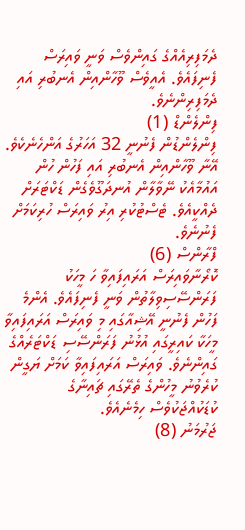ދެމަފިރިއެއްގެ ގައިންވެސް ވަނީ ވައިރަސް ފެނިފައެވެ. އެއީވެސް ވޫހާންއިން އެނބުރި އައި ދެމަފިރިންނެވެ.
ފިންލެންޑް (1)
ފިންލެންޑުން ފެނުނީ 32 އަހަރުގެ އަންހެނެކެވެ. އޭނާ ވޫހާންއިން އެނބުރި އައި ފަހުން ހުން އައުމާއެކު ނޭވާލާން އުނދަގޫވެގެން ޑަކްޓަރަށް ދެއްކީއެވެ. ޓެސްޓުކުރި އިރު ވައިރަސް ހުރިކަމަށް ފެނުނެވެ.
ފްރާންސް (6)
ކޮރޯނާވައިރަސް އަރައިފައިވާ ހަ މީހަކު ފަރަންސޭސިވިލާތުން ވަނީ ފެނިފައެވެ. އެންމެ ފަހުން ފެނުނީ އޭޝިއާގައި މި ވައިރަސް އަރައިފައިވާ މީހަކާ ކައިރީގައި އުޅުނު ފަރަންސޭސި ޑަކްޓަރެއްގެ ގައިންނެވެ. ވައިރަސް އަރައިފައިވާ ކަމަށް ޔަގީން ކުރެވުނު މީހުންގެ ތެރޭގައި ޗައިނާގެ ކުޑަކުއްޖަކުވެސް ހިމެނެއެވެ.
ޖަރުމަނު (8)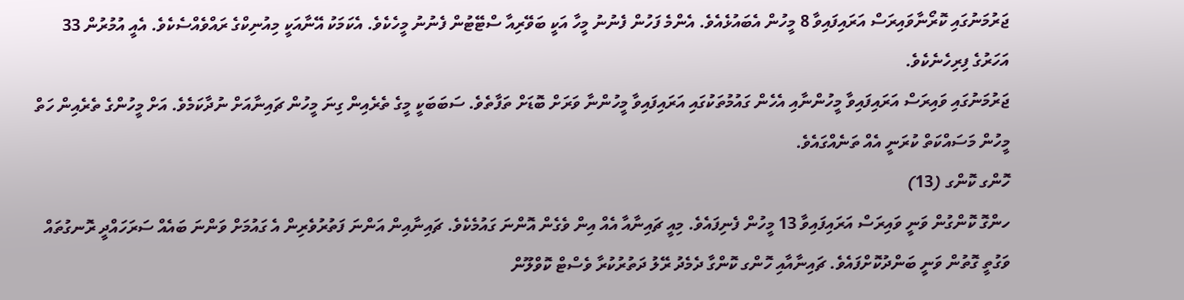ޖަރުމަނުގައި ކޮރޯނާވައިރަސް އަރައިފައިވާ 8 މީހުން އެބައުޅެއެވެ. އެންމެ ފަހުން ފެނުނު މީހާ އަކީ ބަވޭރިއާ ސްޓޭޓުން ފެނުނު މީހެކެވެ. އެކަމަކު އޭނާއަކީ މިއުނިކްގެ ރައްވެއްސެކެވެ. އެއީ އުމުރުން 33 އަހަރުގެ ފިރިހެނެކެވެ.
ޖަރުމަނުގައި ވައިރަސް އަރައިފައިވާ މީހުންނާއި އެހެން ގައުމުތަކުގައި އަރައިފައިވާ މީހުންނާ ވަރަށް ބޮޑަށް ތަފާތެވެ. ސަބަބަކީ މީގެ ތެރެއިން ގިނަ މީހުން ޗައިނާއަށް ނުދާކަމެވެ. އަށް މީހުންގެ ތެރެއިން ހަތް މީހުން މަސައްކަތް ކުރަނީ އެއް ތަނެއްގައެވެ.
ހޮންގ ކޮންގ (13)
ހންގޮ ކޮންގުން ވަނީ ވައިރަސް އަރައިފައިވާ 13 މީހުން ފެނިފައެވެ. މިއީ ޗައިނާއާ އެއް އިން ވެގެން އޮންނަ ގައުމެކެވެ. ޗައިނާއިން އަންނަ ފަތުރުވެރިން އެ ގައުމަށް ވަންނަ ބައެއް ސަރަހައްދީ ރޮނގުތައް ވަގުތީ ގޮތުން ވަނީ ބަންދުކޮށްފައެވެ. ޗައިނާއާއި ހޮންގ ކޮންގާ ދެމެދު ރޭލު ދަތުރުކުރާ ވެސްޓް ކޮވްލޫން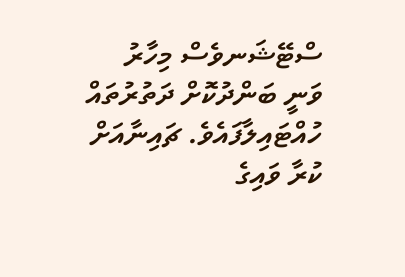ސްޓޭޝަނވެސް މިހާރު ވަނީ ބަންދުކޮށް ދަތުރުތައް ހުއްޓައިލާފައެވެ. ޗައިނާއަށް ކުރާ ވައިގެ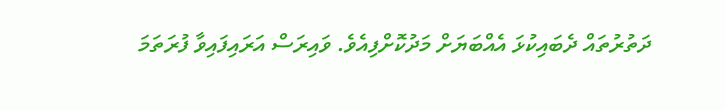ދަތުރުތައް ދެބައިކުޅަ އެއްބަޔަށް މަދުކޮށްފިއެވެ. ވައިރަސް އަރައިފައިވާ ފުރަތަމަ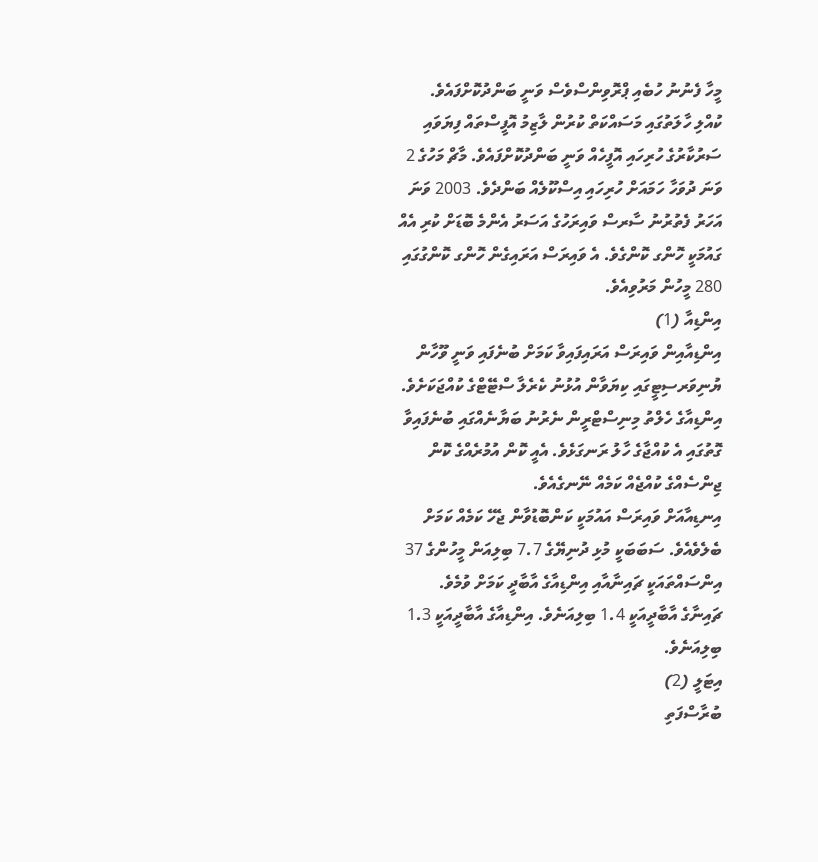މީހާ ފެނުނު ހުބެއި ޕްރޮވިންސްވެސް ވަނީ ބަންދުކޮށްފައެވެ.
ކުއްލި ހާލަތުގައި މަސައްކަތް ކުރުން ލާޒިމު އޮފީސްތައް ފިޔަވައި ސަރުކާރުގެ ހުރިހައި އޮފީހެއް ވަނީ ބަންދުކޮށްފައެވެ. މާޗް މަހުގެ 2 ވަނަ ދުވަހާ ހަމައަށް ހުރިހައި އިސްކޫލެއް ބަންދެވެ. 2003 ވަނަ އަހަރު ފެތުރުނު ސާރސް ވައިރަހުގެ އަސަރު އެންމެ ބޮޑަށް ކުރި އެއް ގައުމަކީ ހޮންގ ކޮންގެވެ. އެ ވައިރަސް އަރައިގެން ހޮންގ ކޮންގުގައި 280 މީހުން މަރުވިއެވެ.
އިންޑިއާ (1)
އިންޑިއާއިން ވައިރަސް އަރައިފައިވާ ކަމަށް ބުނެފައި ވަނީ ވޫހާން ޔުނިވަރސިޓީގައި ކިޔަވާން އުޅުނު ކެރެލާ ސްޓޭޓްގެ ކުއްޖަކަށެވެ. އިންޑިއާގެ ހެލްތު މިނިސްޓްރީން ނެރުނު ބަޔާނެއްގައި ބުނެފައިވާ ގޮތުގައި އެ ކުއްޖާގެ ހާލު ރަނގަޅެވެ. އެއީ ކޮން އުމުރެއްގެ ކޮން ޖިންސެއްގެ ކުއްޖެއް ކަމެއް ނޭނގެއެވެ.
އިނޑިއާއަށް ވައިރަސް އައުމަކީ ކަންބޮޑުވާން ޖެހޭ ކަމެއް ކަމަށް ބެލެވެއެވެ. ސަބަބަކީ މުޅި ދުނިޔޭގެ 7.7 ބިލިއަން މީހުންގެ 37 އިންސައްތައަކީ ޗައިނާއާއި އިންޑިއާގެ އާބާދީ ކަމަށް ވުމެވެ. ޗައިނާގެ އާބާދީއަކީ 1.4 ބިލިއަނެވެ. އިންޑިއާގެ އާބާދީއަކީ 1.3 ބިލިއަނެވެ.
އިޓަލީ (2)
ބުރާސްފަތި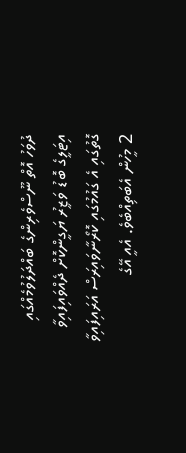ދުވަހު އޮތް ނޫސްވެރިންގެ ބައްދަލުވުމެއްގައި އިޓަލީގެ ބޮޑު ވަޒީރު ޔަގީންކޮށް ދެއްވައިފައިވާ ގޮތުގައި އެ ގައުމުގައި ކޮރޯނާވައިރަސް އަރައިފައިވާ 2 މީހުން އެބަތިއްބެވެ. އެއީ އޭގެ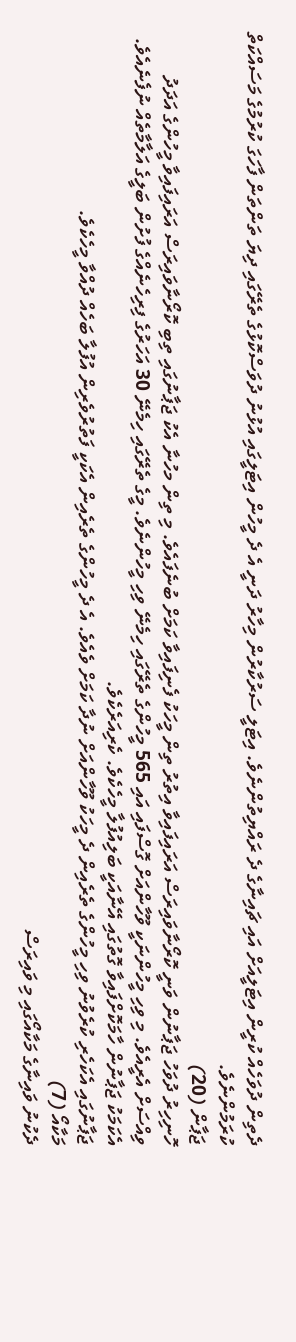ދެތިން ދުވަހެއް ކުރީން އިޓަލީއަށް އައި ޗައިނާގެ ދެ ރައްޔިތުންނެވެ. އިޓަލީ ސަރުކާރުން މިހާރު ދަނީ އެ ދެ މީހުން އިޓަލީގައި އުޅުނު ދުވަސްކޮޅުގެ ތެރޭގައި ދިޔަ ތަންތަން ފާހަގަ ކުރުމުގެ މަސައްކަތް ކުރަމުންނެވެ.
ޖަޕާން (20)
ހޮނިހިރު ދުވަހު ޖަޕާނުން ވަނީ ކޮރޯނާވައިރަސް އަރައިފައިވާ އިތުރު ތިން މީހަކު ފެނިފައިވާ ކަމަށް ބުނެފައެވެ. މި ތިން މހުނާ އެކު ޖަޕާނުގައި ތިބި ކޮރޯނާވައިރަސް އަރައިފައިވާ މީހުންގެ އަދަދު ވިއްސަށް އެރީއެވެ. މި ވިހި މީހުންނަކީ ވޫހާންއަށް ގޮސްފައި އައި 565 މީހުންގެ ތެރޭގައި ހިމެނޭ ވިހި މީހުންނެވެ. މީގެ ތެރޭގައި ހިމެނޭ 30 އަހަރުގެ ފިރިހެނެއްގެ ފުށުން ބަލީގެ އަލާމާތެއް ނުފެނެއެވެ. އެކަމަކު ޖަޕާނުން ހާމަކޮށްފައިވާ ގޮތުގައި އޭނާއަކީ ބަލިއުފުލާ މީހެކެވެ. ކެރިއަރެކެވެ.
ޖަޕާނުގައި އެކަހެރި ކުރެވުނު ވިހި މީހުންގެ ތެރެއިން ދެ މީހަކު ވޫހާންއަށް ނުދާ ކަމަށް ވެއެވެ. އެ ދެ މީހުންގެ ތެރެއިން އެކަކީ ފަތުރުވެރިން އުފުލާ ބަހެއް ދުއްވާ މީހެކެވެ.
މަކާއޯ (7)
ދެކުނު ވައިނާގެ މަކާއޯގައި މި ވައިރަސް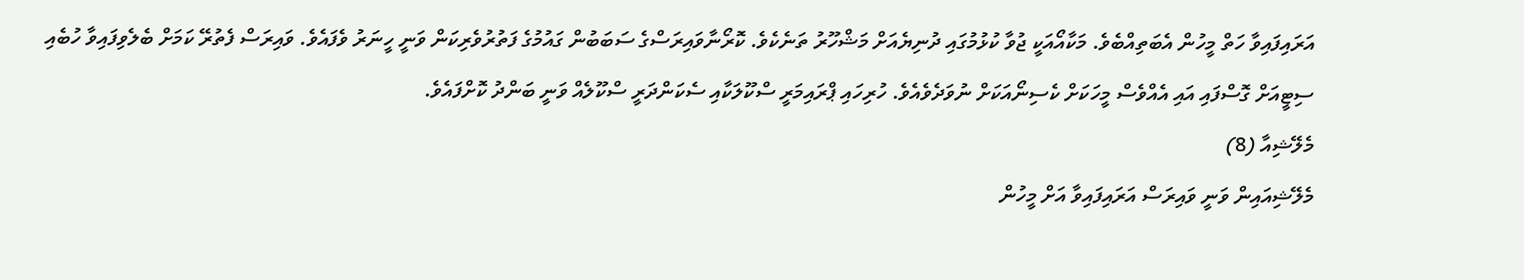އަރައިފައިވާ ހަތް މީހުން އެބަތިއްބެވެ. މަކާއޯއަކީ ޖުވާ ކުޅުމުގައި ދުނިޔެއަށް މަޝްހޫރު ތަނެކެވެ. ކޮރޯނާވައިރަސްގެ ސަބަބުން ގައުމުގެ ފަތުރުވެރިކަން ވަނީ ހީނަރު ވެފައެވެ. ވައިރަސް ފެތުރޭ ކަމަށް ބެލެވިފައިވާ ހުބެއި ސިޓީއަށް ގޮސްފައި އައި އެއްވެސް މީހަކަށް ކެސިނޯއަކަށް ނުވަދެވެއެވެ. ހުރިހައި ޕްރައިމަރީ ސްކޫލަކާއި ސެކަންދަރީ ސްކޫލެއް ވަނީ ބަންދު ކޮށްފައެވެ.
މެލޭޝިއާ (8)
މެލޭޝިއައިން ވަނީ ވައިރަސް އަރައިފައިވާ އަށް މީހުން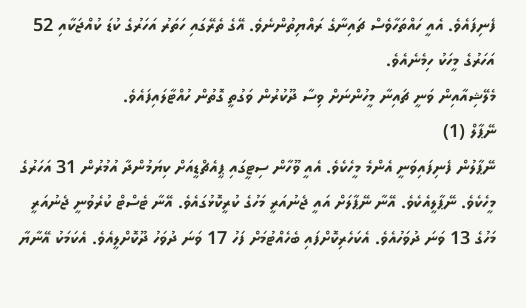ފެނިފައެވެ. އެއީ ހައްތަހާވެސް ޗައިނާގެ ރައްޔިތުންނެވެ. އޭގެ ތެރޭގައި ހަތަރު އަހަރުގެ ކުޑަ ކުއްޖަކާއި 52 އަހަރުގެ މީހަކު ހިމެނެއެވެ.
މެލޭޝިއާއިން ވަނީ ޗައިނާ މީހުންނަށް ވިސާ ދޫކުރުން ވަގުތީ ގޮތުން ހުއްޓާލައިފައެވެ.
ނޭޕާލް (1)
ނޭޕާލުން ފެނިފައިވަނީ އެންމެ މީހެކެވެ. އެއީ ވޫހާން ސިޓީގައި ޕީއެޗްޑީއަށް ކިޔަމުންދާ އުމުރުން 31 އަހަރުގެ މީހެކެވެ. ނޭޕާލީއެކެވެ. އޭނާ ނޭޕާލަށް އައީ ޖެނުއަރީ މަހުގެ ކުރީކޮޅުގައެވެ. އޭނާ ޓެސްޓް ކުރެވުނީ ޖެނުއަރީ މަހުގެ 13 ވަނަ ދުވަހުއެވެ. އެކަހެރިކޮށްފައި ބެހެއްޓުމަށް ފަހު 17 ވަނަ ދުވަހު ދޫކޮށްލީއެވެ. އެކަމަކު އޭނާޔާ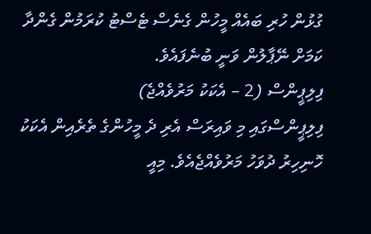ގުޅުން ހުރި ބައެއް މީހުން ގެނެސް ޓެސްޓު ކުރަމުން ގެންދާ ކަމަށް ނޭޕާލުން ވަނީ ބުނެފައެވެ.
ފިލިޕީންސް (2 – އެކަކު މަރުވެއްޖެ)
ފިލިޕީންސްގައި މި ވައިރަސް އެރި ދެ މީހުންގެ ތެރެއިން އެކަކު ހޮނިހިރު ދުވަހު މަރުވެއްޖެއެވެ. މިއީ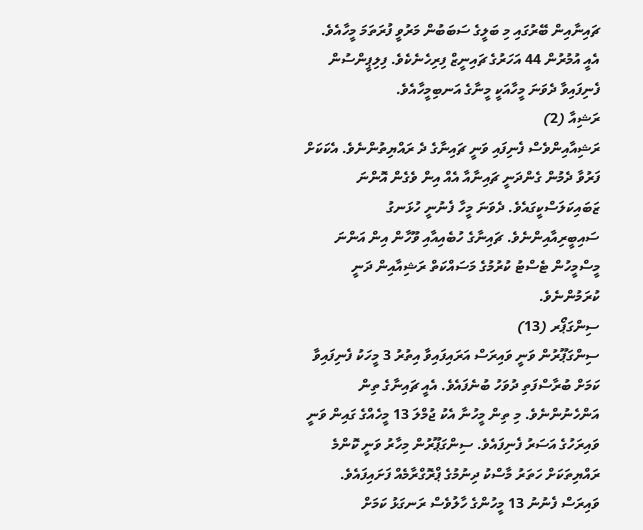ޗައިނާއިން ބޭރުގައި މި ބަލީގެ ސަބަބުން މަރުވީ ފުރަތަމަ މީހާއެވެ.
އެއީ އުމުރުން 44 އަހަރުގެ ޗައިނީޒް ފިރިހެނެކެވެ. ފިލިޕީންސުން ފެނިފައިވާ ދެވަނަ މީހާއަކީ މީނާގެ އަނބިމީހާއެވެ.
ރަޝިއާ (2)
ރަޝިއާއިންވެސް ފެނިފައި ވަނީ ޗައިނާގެ ދެ ރައްޔިތުންނެވެ. އެކަކަށް ފަރުވާ ދެމުން ގެންދަނީ ޗައިނާއާ އެއް އިން ވެގެން އޮންނަ ޒަބައިކަލަސްކީގައެވެ. ދެވަނަ މީހާ ފެނުނީ ހުޅަނގު ސައިބީރިއާއިންނެވެ. ޗައިނާގެ ހުބެއިއާއި ވޫހާން އިން އަންނަ މީސްމީހުން ޓެސްޓު ކުރުމުގެ މަސައްކަތް ރަޝިއާއިން ދަނީ ކުރަމުންނެވެ.
ސިންގަޕޯރ (13)
ސިންގަޕޫރުން ވަނީ ވައިރަސް އަރައިފައިވާ އިތުރު 3 މީހަކު ފެނިފައިވާ ކަމަށް ބުރާސްފަތި ދުވަހު ބުނެފައެވެ. އެއީ ޗައިނާގެ ތިން އަންހެނުންނެވެ. މި ތިން މީހުނާ އެކު ޖުމްލަ 13 މީހެއްގެ ގައިން ވަނީ ވައިރަހުގެ އަސަރު ފެނިފައެވެ. ސިންގަޕޫރުން މިހާރު ވަނީ ކޮންމެ ރައްޔިތަކަށް ހަތަރު މާސްކު ދިނުމުގެ ޕްރޮގްރާމެއް ފަށައިފައެވެ. ވައިރަސް ފެނުނު 13 މީހުންގެ ހާލުވެސް ރަނގަޅު ކަމަށް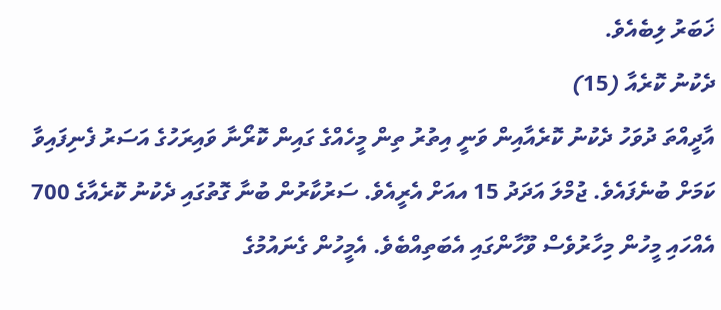ޚަބަރު ލިބެއެވެ.
ދެކުނު ކޮރެއާ (15)
އާދީއްތަ ދުވަހު ދެކުނު ކޮރެއާއިން ވަނީ އިތުރު ތިން މީހެއްގެ ގައިން ކޮރޯނާ ވައިރަހުގެ އަސަރު ފެނިފައިވާ ކަމަށް ބުނެފައެވެ. ޖުމްލަ އަދަދު 15 އއަށް އެރީއެވެ. ސަރުކާރުން ބުނާ ގޮތުގައި ދެކުނު ކޮރެއާގެ 700 އެއްހައި މީހުން މިހާރުވެސް ވޫހާންގައި އެބަތިއްބެވެ. އެމީހުން ގެނައުމުގެ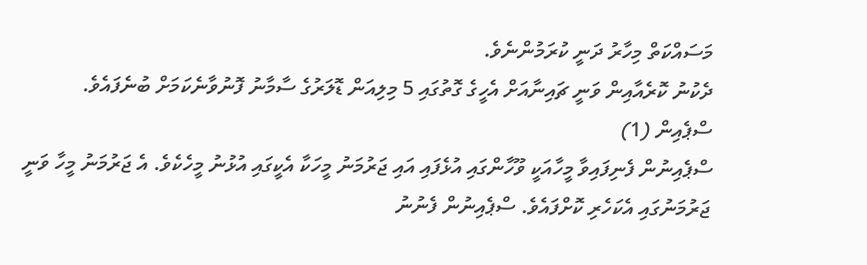މަސައްކަތް މިހާރު ދަނީ ކުރަމުންނެވެ.
ދެކުނު ކޮރެއާއިން ވަނީ ޗައިނާއަށް އެހީގެ ގޮތުގައި 5 މިލިއަން ޑޮލަރުގެ ސާމާނު ފޮނުވާނެކަމަށް ބުނެފައެވެ.
ސްޕެއިން (1)
ސްޕެއިނުން ފެނިފައިވާ މީހާއަކީ ވޫހާންގައި އުޅެފައި އައި ޖަރުމަނު މީހަކާ އެކީގައި އުޅުނު މީހެކެވެ. އެ ޖަރުމަނު މީހާ ވަނީ ޖަރުމަނުގައި އެކަހެރި ކޮށްފައެވެ. ސްޕެއިނުން ފެނުނު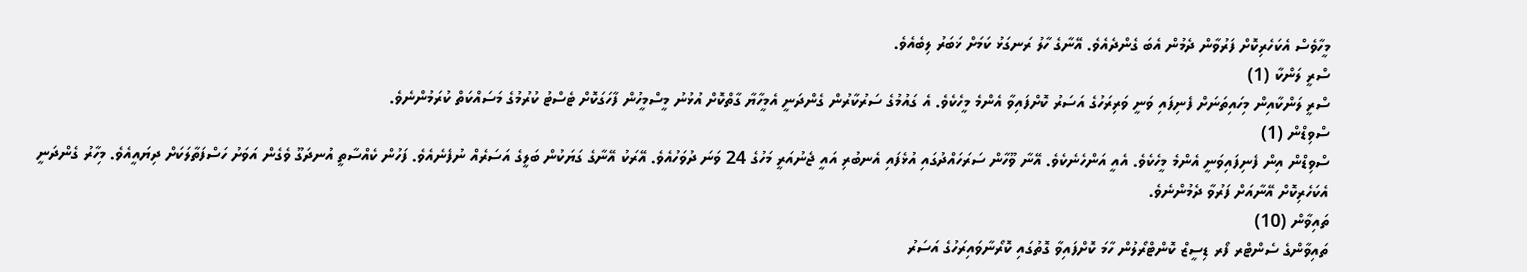މީހާވެސް އެކަހެރިކޮށް ފަރުވާން ދެމުން އެބަ ގެންދެއެވެ. އޭނާގެ ހާލު ރަނގަޅު ކަމަށް ޚަބަރު ލިބެއެވެ.
ސްރީ ލަންކާ (1)
ސްރީ ލަންކާއިން މިހައިތަނަށް ފެނިފައި ވަނީ ވަރިރަހުގެ އަސަރު ކޮށްފައިވާ އެންމެ މީހެކެވެ. އެ ގައުމުގެ ސަރުކާރުން ގެންދަނީ އެމީހާޔާ ގާތްކޮށް އުޅުނު މީސްމީހުން ފާހަގަކޮށް ޓެސްޓު ކުރުމުގެ މަސައްކަތް ކުރަމުންނެވެ.
ސްވިޑްން (1)
ސްވިޑްން އިން ފެނިފައިވަނީ އެންމެ މީހެކެވެ. އެއީ އަންހެނެކެވެ. އޭނާ ވޫހާން ސަރަހައްދުގައި އުޅެފައި އެނބުރި އައީ ޖެނުއަރީ މަހުގެ 24 ވަނަ ދުވަހުއެވެ. އޭރަކު އޭނާގެ ގަޔަކުން ބަލީގެ އަސަރެއް ނުފެނެއެވެ. ފަހުން ކެއްސާތީ އުނދަގޫ ވެގެން އަވަށު ހަސްފަތާލަކަށް ދިޔައީއެވެ. މިހާރު ގެންދަނީ އެކަހެރިކޮށް އޭނާއަށް ފަރުވާ ދެމުންނެވެ.
ތައިވާން (10)
ތައިވާންގެ ސެންޓްރ ފޯރ ޑިސީޒް ކޮންޓްރޯލުން ހާމަ ކޮށްފައިވާ ގޮތުގައި ކޮރޯނާވައިރަހުގެ އަސަރު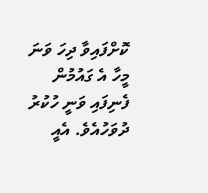ކޮށްފައިވާ ދިހަ ވަނަ މީހާ އެ ގައުމުން ފެނިފައި ވަނީ ހުކުރު ދުވަހުއެވެ. އެއީ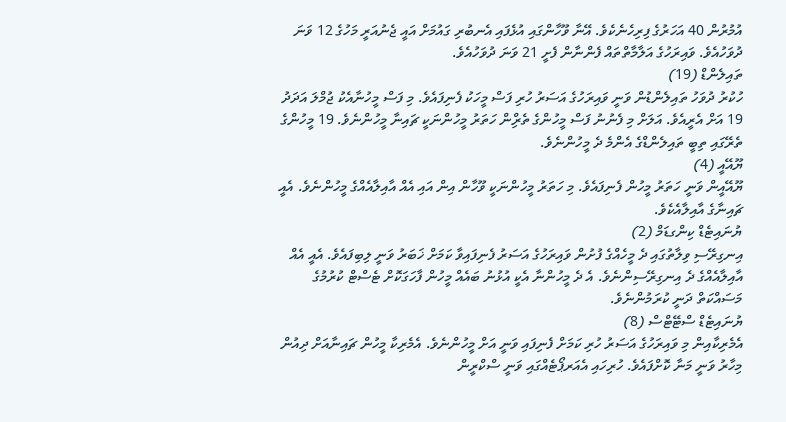އުމުރުން 40 އަހަރުގެ ފިރިހެނެކެވެ. އޭނާ ވޫހާންގައި އުޅެފައި އެނބުރި ގައުމަށް އައީ ޖެނުއަރީ މަހުގެ 12 ވަނަ ދުވަހުއެވެ. ވައިރަހުގެ އަލާމާތްތައް ފެންނާން ފެށީ 21 ވަނަ ދުވަހުއެވެ.
ތައިލެންޑް (19)
ހުކުރު ދުވަހު ތައިލެންޑުން ވަނީ ވައިރަހުގެ އަސަރު ހުރި ފަސް މީހަކު ފެނިފައެވެ. މި ފަސް މީހުނާއެކު ޖުމްލަ އަދަދު 19 އަށް އެރީއެވެ. އަލަށް މި ފެނުނު ފަސް މީހުންގެ ތެރްިން ހަތަރު މީހުންނަކީ ޗައިނާ މީހުންނެވެ. 19 މީހުންގެ ތެރޭގައި ތިބީ ތައިލެންޑްގެ އެންމެ ދެ މީހުންނެވެ.
ޔޫއޭއީ (4)
ޔޫއޭއީން ވަނީ ހަތަރު މީހުން ފެނިފައެވެ. މި ހަތަރު މީހުންނަކީ ވޫހާން އިން އައި އެއް އާއިލާއެއްގެ މީހުންނެވެ. އެއީ ޗައިނާގެ އާއިލާއެކެވެ.
ޔުނައިޓެޑް ކިންގޑަމް (2)
އިނގިރޭސި ވިލާތުގައި ދެ މީހެއްގެ ފުށުން ވައިރަހުގެ އަސަރު ފެނިފައިވާ ކަމަށް ޚަބަރު ވަނީ ލިބިފައެވެ. އެއީ އެއް އާއިލާއެއްގެ ދެ އިނގިރޭސިންނެވެ. އެ ދެ މީހުންނާ އެކީ އުޅުނު ބައެއް މީހުން ފާހަގަކޮށް ޓެސްޓް ކުރުމުގެ މަސައްކަތް ދަނީ ކުރަމުންނެވެ.
ޔުނައިޓެޑް ސްޓޭޓްސް (8)
އެމެރިކާއިން މި ވައިރަހުގެ އަސަރު ހުރި ކަމަށް ފެނިފައި ވަނީ އަށް މީހުންނެވެ. އެމެރިކާ މީހުން ޗައިނާއަށް ދިއުން މިހާރު ވަނީ މަނާ ކޮށްފައެވެ. ހުރިހައި އެއަރޕޯޓެއްގައި ވަނީ ސްކްރީން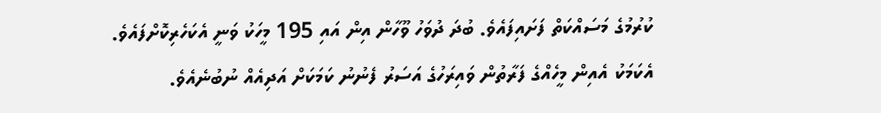ކުރުމުގެ މަސައްކަތް ފަށައިފައެވެ. ބުދަ ދުވަހު ވޫހާން އިން އައި 195 މީހަކު ވަނީ އެކަހެރިކޮށްފައެވެ. އެކަމަކު އެއިން މީހެއްގެ ފަރާތުން ވައިރަހުގެ އަސަރު ފެނުނު ކަމަކަށް އަދިއެއް ނުބުނެއެވެ.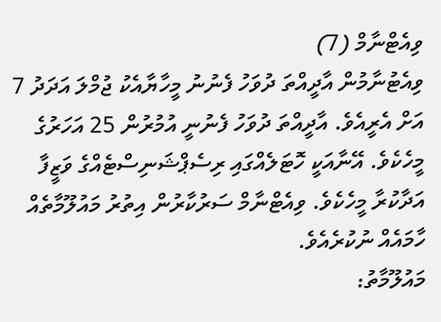ވިއެޓްނާމް (7)
ވިއެޓުނާމުން އާދީއްތަ ދުވަހު ފެނުނު މީހާޔާއެކު ޖުމްލަ އަދަދު 7 އަށް އެރީއެވެ. އާދީއްތަ ދުވަހު ފެނުނީ އުމުރުން 25 އަހަރުގެ މީހެކެވެ. އޭނާއަކީ ހޮޓަލެއްގައި ރިސެޕްޝަނިސްޓެއްގެ ވަޒީފާ އަދާކުރާ މީހެކެވެ. ވިއެޓްނާމް ސަރުކާރުން އިތުރު މައުލޫމާތެއް ހާމައެއް ނުކުރެއެވެ.
މައުލޫމާތު: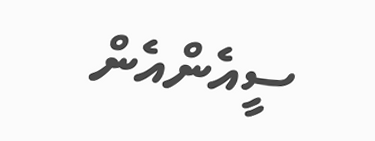ސީއެންއެން